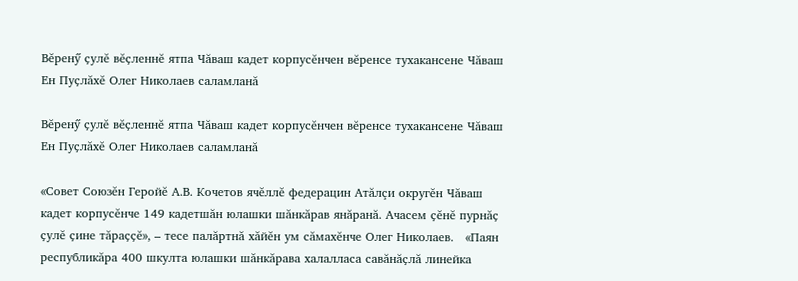Вĕренӳ ҫулĕ вĕҫленнĕ ятпа Чăваш кадет корпусĕнчен вĕренсе тухакансене Чăваш Ен Пуҫлăхĕ Олег Николаев саламланă

Вĕренӳ ҫулĕ вĕҫленнĕ ятпа Чăваш кадет корпусĕнчен вĕренсе тухакансене Чăваш Ен Пуҫлăхĕ Олег Николаев саламланă

«Совет Союзĕн Геройĕ А.В. Кочетов ячĕллĕ федерацин Атăлçи округĕн Чăваш кадет корпусĕнче 149 кадетшăн юлашки шăнкăрав янăранă. Ачасем ҫĕнĕ пурнăҫ ҫулĕ ҫине тăраҫҫĕ», – тесе палăртнă хăйĕн ум сăмахĕнче Олег Николаев.   «Паян республикăра 400 шкулта юлашки шăнкăрава халалласа савăнăҫлă линейка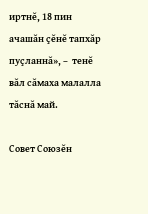иртнĕ, 18 пин ачашăн ҫĕнĕ тапхăр пуҫланнă», –  тенĕ вăл сăмаха малалла тăснă май.

Совет Союзĕн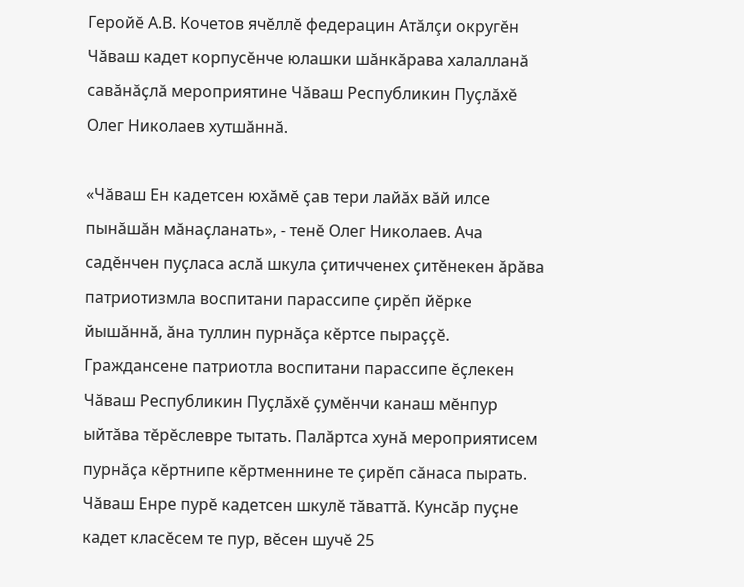Геройĕ А.В. Кочетов ячĕллĕ федерацин Атăлçи округĕн Чăваш кадет корпусĕнче юлашки шăнкăрава халалланă савăнăҫлă мероприятине Чăваш Республикин Пуҫлăхĕ Олег Николаев хутшăннă.

«Чăваш Ен кадетсен юхăмĕ ҫав тери лайăх вăй илсе пынăшăн мăнаҫланать», - тенĕ Олег Николаев. Ача садĕнчен пуҫласа аслă шкула ҫитичченех ҫитĕнекен ăрăва патриотизмла воспитани парассипе ҫирĕп йĕрке йышăннă, ăна туллин пурнăҫа кĕртсе пыраҫҫĕ. Граждансене патриотла воспитани парассипе ĕҫлекен Чăваш Республикин Пуҫлăхĕ ҫумĕнчи канаш мĕнпур ыйтăва тĕрĕслевре тытать. Палăртса хунă мероприятисем пурнăҫа кĕртнипе кĕртменнине те ҫирĕп сăнаса пырать. Чăваш Енре пурĕ кадетсен шкулĕ тăваттă. Кунсăр пуҫне кадет класĕсем те пур, вĕсен шучĕ 25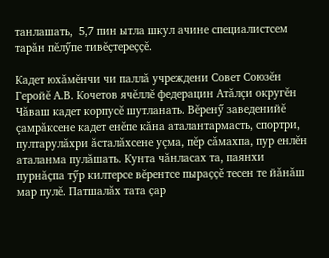танлашать,  5,7 пин ытла шкул ачине специалистсем тарăн пĕлӳпе тивĕҫтереҫҫĕ.

Кадет юхăмĕнчи чи паллă учреждени Совет Союзĕн Геройĕ А.В. Кочетов ячĕллĕ федерацин Атăлçи округĕн Чăваш кадет корпусĕ шутланать. Вĕренӳ заведенийĕ çамрăксене кадет енĕпе кăна аталантармасть, спортри, пултарулăхри ăсталăхсене уçма, пĕр сăмахпа, пур енлĕн аталанма пулăшать. Кунта чăнласах та, паянхи пурнăҫпа тӳр килтерсе вĕрентсе пыраҫҫĕ тесен те йăнăш мар пулĕ. Патшалăх тата ҫар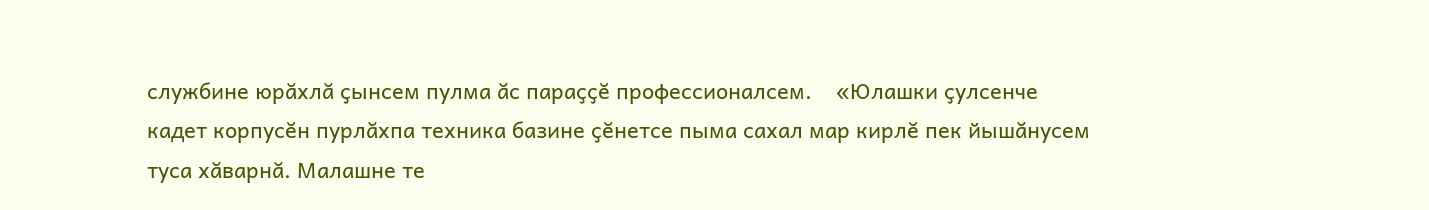службине юрăхлă ҫынсем пулма ăс параҫҫĕ профессионалсем.    «Юлашки ҫулсенче кадет корпусĕн пурлăхпа техника базине ҫĕнетсе пыма сахал мар кирлĕ пек йышăнусем туса хăварнă. Малашне те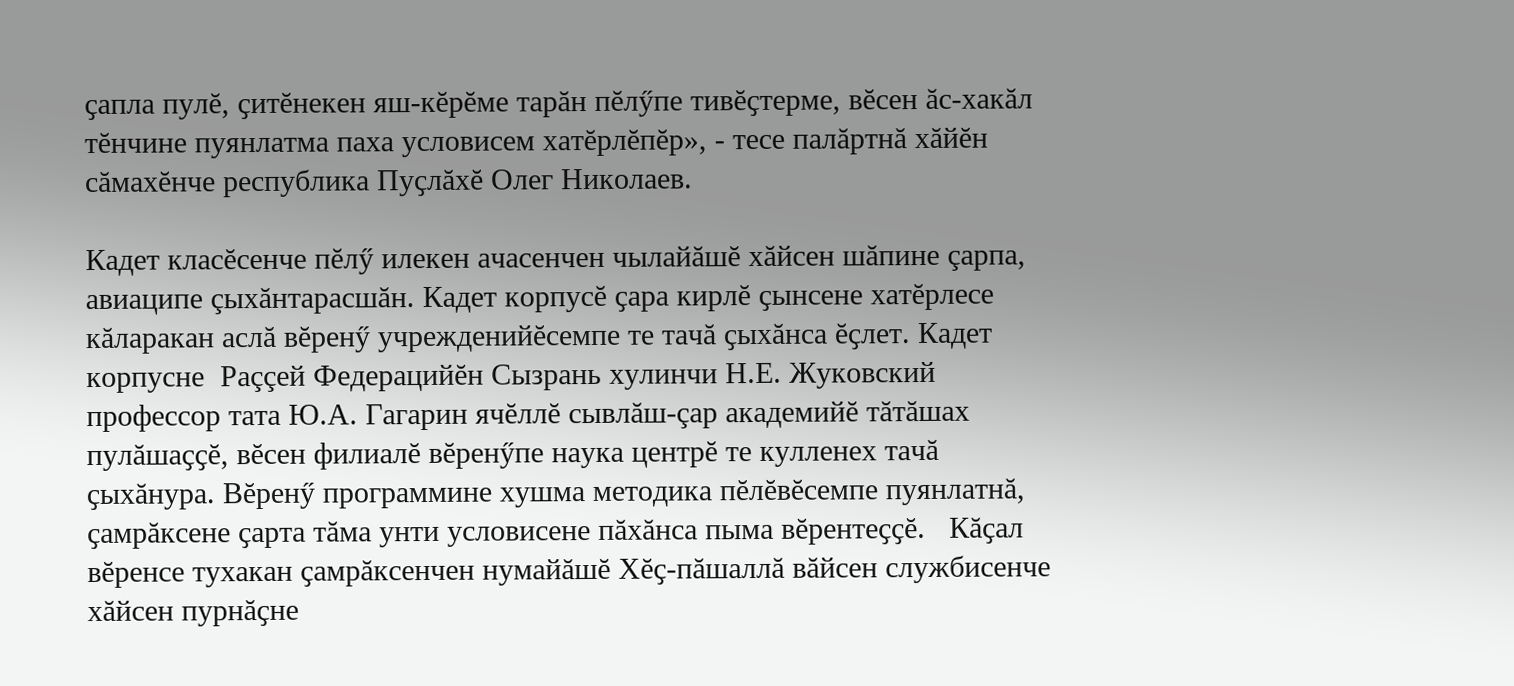ҫапла пулĕ, ҫитĕнекен яш-кĕрĕме тарăн пĕлӳпе тивĕҫтерме, вĕсен ăс-хакăл тĕнчине пуянлатма паха условисем хатĕрлĕпĕр», - тесе палăртнă хăйĕн сăмахĕнче республика Пуҫлăхĕ Олег Николаев.

Кадет класĕсенче пĕлӳ илекен ачасенчен чылайăшĕ хăйсен шăпине çарпа, авиаципе çыхăнтарасшăн. Кадет корпусĕ ҫара кирлĕ ҫынсене хатĕрлесе кăларакан аслă вĕренӳ учрежденийĕсемпе те тачă ҫыхăнса ĕҫлет. Кадет корпусне  Раççей Федерацийĕн Сызрань хулинчи Н.Е. Жуковский профессор тата Ю.А. Гагарин ячĕллĕ сывлăш-çар академийĕ тăтăшах пулăшаҫҫĕ, вĕсен филиалĕ вĕренӳпе наука центрĕ те кулленех тачă ҫыхăнура. Вĕренӳ программине хушма методика пĕлĕвĕсемпе пуянлатнă, ҫамрăксене ҫарта тăма унти условисене пăхăнса пыма вĕрентеҫҫĕ.   Кăҫал вĕренсе тухакан ҫамрăксенчен нумайăшĕ Хĕҫ-пăшаллă вăйсен службисенче хăйсен пурнăҫне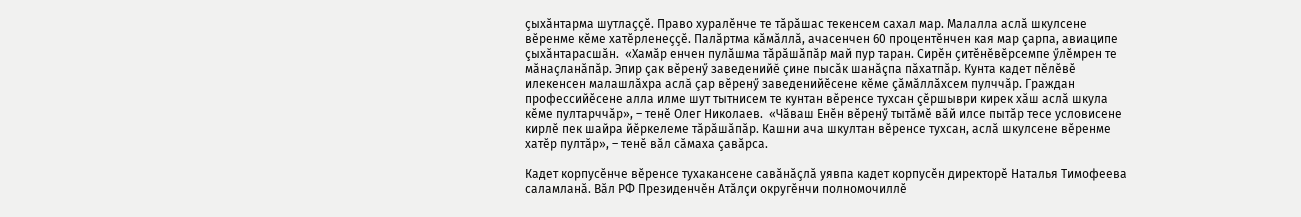ҫыхăнтарма шутлаҫҫĕ. Право хуралĕнче те тăрăшас текенсем сахал мар. Малалла аслă шкулсене вĕренме кĕме хатĕрленеҫҫĕ. Палăртма кăмăллă, ачасенчен 60 процентĕнчен кая мар çарпа, авиаципе çыхăнтарасшăн.  «Хамăр енчен пулăшма тăрăшăпăр май пур таран. Сирĕн ҫитĕнĕвĕрсемпе ӳлĕмрен те мăнаҫланăпăр. Эпир çак вĕренӳ заведенийĕ çине пысăк шанăçпа пăхатпăр. Кунта кадет пĕлĕвĕ илекенсен малашлăхра аслă çар вĕренӳ заведенийĕсене кĕме çăмăллăхсем пулччăр. Граждан профессийĕсене алла илме шут тытнисем те кунтан вĕренсе тухсан çĕршыври кирек хăш аслă шкула кĕме пултарччăр», – тенĕ Олег Николаев.  «Чăваш Енĕн вĕренӳ тытăмĕ вăй илсе пытăр тесе условисене кирлĕ пек шайра йĕркелеме тăрăшăпăр. Кашни ача шкултан вĕренсе тухсан, аслă шкулсене вĕренме хатĕр пултăр», – тенĕ вăл сăмаха ҫавăрса.

Кадет корпусĕнче вĕренсе тухакансене савăнăҫлă уявпа кадет корпусĕн директорĕ Наталья Тимофеева саламланă. Вăл РФ Президенчĕн Атăлçи округĕнчи полномочиллĕ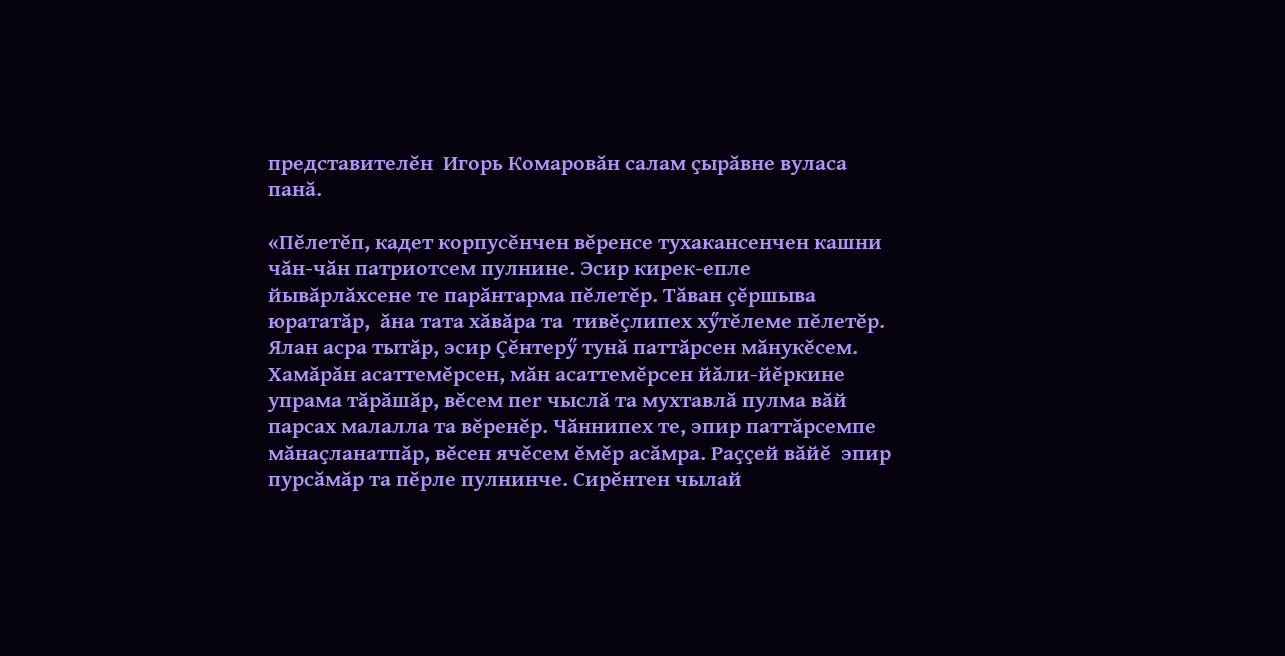представителĕн  Игорь Комаровăн салам ҫырăвне вуласа панă.

«Пĕлетĕп, кадет корпусĕнчен вĕренсе тухакансенчен кашни чăн-чăн патриотсем пулнине. Эсир кирек-епле йывăрлăхсене те парăнтарма пĕлетĕр. Тăван ҫĕршыва юрататăр,  ăна тата хăвăра та  тивĕҫлипех хӳтĕлеме пĕлетĕр. Ялан асра тытăр, эсир Ҫĕнтерӳ тунă паттăрсен мăнукĕсем. Хамăрăн асаттемĕрсен, мăн асаттемĕрсен йăли-йĕркине упрама тăрăшăр, вĕсем пеr чыслă та мухтавлă пулма вăй парсах малалла та вĕренĕр. Чăннипех те, эпир паттăрсемпе мăнаҫланатпăр, вĕсен ячĕсем ĕмĕр асăмра. Раҫҫей вăйĕ  эпир пурсăмăр та пĕрле пулнинче. Сирĕнтен чылай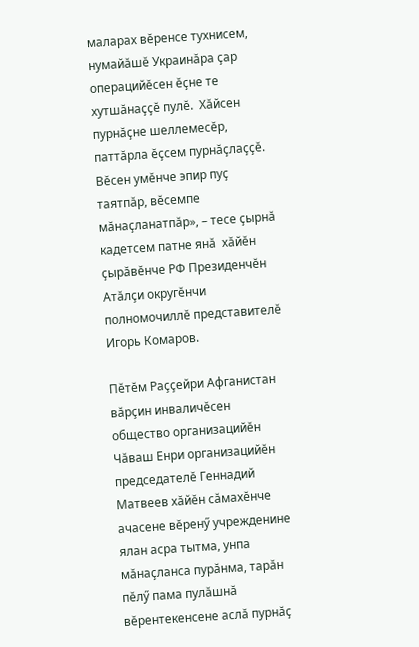маларах вĕренсе тухнисем, нумайăшĕ Украинăра ҫар операцийĕсен ĕҫне те хутшăнаҫҫĕ пулĕ.  Хăйсен пурнăҫне шеллемесĕр, паттăрла ĕҫсем пурнăҫлаҫҫĕ. Вĕсен умĕнче эпир пуҫ таятпăр, вĕсемпе мăнаҫланатпăр», – тесе ҫырнă кадетсем патне янă  хăйĕн ҫырăвĕнче РФ Президенчĕн Атăлçи округĕнчи полномочиллĕ представителĕ Игорь Комаров.

Пĕтĕм Раççейри Афганистан вăрçин инваличĕсен общество организацийĕн Чăваш Енри организацийĕн председателĕ Геннадий Матвеев хăйĕн сăмахĕнче ачасене вĕренӳ учрежденине ялан асра тытма, унпа мăнаҫланса пурăнма, тарăн пĕлӳ пама пулăшнă вĕрентекенсене аслă пурнăҫ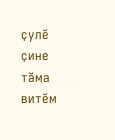ҫулĕ ҫине тăма витĕм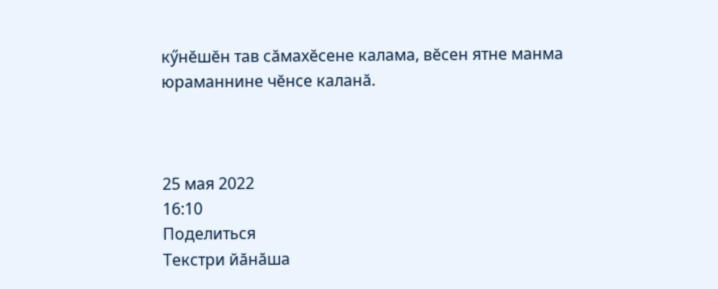кӳнĕшĕн тав сăмахĕсене калама, вĕсен ятне манма юраманнине чĕнсе каланă.



25 мая 2022
16:10
Поделиться
Текстри йӑнӑша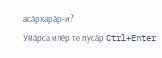асӑрхарӑр-и?
Уйӑрса илӗр те пусӑр Ctrl+Enter